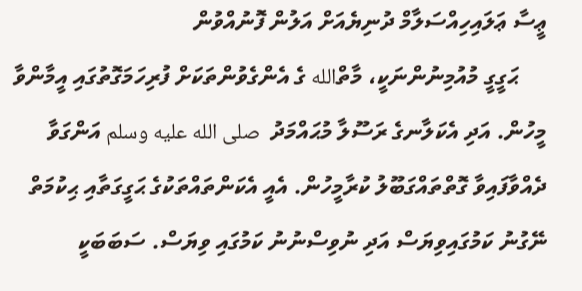ޢީސާ ޢަލައިހިއްސަލާމް ދުނިޔެއަށް އަލުން ފޮނުއްވުން
     ޙަގީގީ މުއުމިނުންނަކީ، މާތްالله ގެ އެންގެވުންތަކަށް ފުރިހަމަގޮތުގައި އީމާންވާ މީހުން. އަދި އެކަލާނގެ ރަސޫލާ މުޙައްމަދު  صلى الله عليه وسلم އަންގަވާ ދެއްވާފައިވާ ގޮތްތައްގަބޫލު ކުރާމީހުން. އެއީ އެކަންތައްތަކުގެ ޙަގީގަތާއި ޙިކުމަތް ނޭގުނު ކަމުގައިވިޔަސް އަދި ނުވިސްނުނު ކަމުގައި ވިޔަސް. ސަބަބަކީ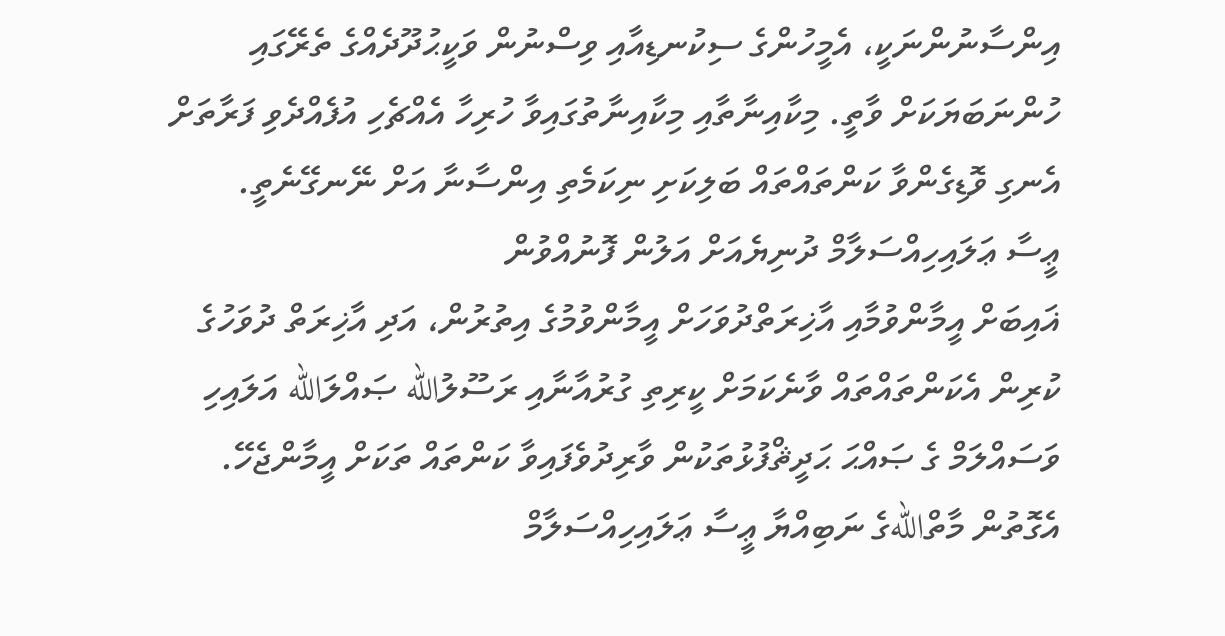އިންސާނުންނަކީ، އެމީހުންގެ ސިކުނޑިއާއި ވިސްނުން ވަކީޙުދޫދެއްގެ ތެރޭގައި ހުންނަބަޔަކަށް ވާތީ. މިކާއިނާތާއި މިކާއިނާތުގައިވާ ހުރިހާ އެއްޗެހި އުފެއްދެވި ފަރާތަށް އެނގި ވޮޑިގެންވާ ކަންތައްތައް ބަލިކަށި ނިކަމެތި އިންސާނާ އަށް ނޭނގޭނެތީ.
ޢީސާ ޢަލައިހިއްސަލާމް ދުނިޔެއަށް އަލުން ފޮނުއްވުން
ޣައިބަށް އީމާންވުމާއި އާޚިރަތްދުވަހަށް އީމާންވުމުގެ އިތުރުން، އަދި އާޚިރަތް ދުވަހުގެ ކުރިން އެކަންތައްތައް ވާނެކަމަށް ކީރިތި ގުރުއާނާއި ރަސޫލުالله ޞައްލަالله އަލައިހި
ވަސައްލަމް ގެ ޞައްޙަ ޙަދީޘްފުޅުތަކުން ވާރިދުވެފައިވާ ކަންތައް ތަކަށް އީމާންޖެހޭ.
އެގޮތުން މާތްاللهގެ ނަބިއްޔާ ޢީސާ ޢަލައިހިއްސަލާމް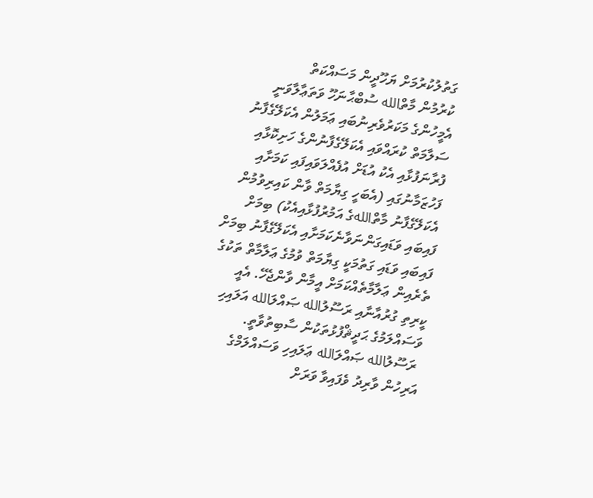ގަތުލުކުރުމަށް ޔަހޫދީން މަސައްކަތް
ކުރުމުން މާތްالله ސުބްޙާނަހޫ ވަތަޢާލާވަނީ އެމީހުންގެ މަކަރުވެރިނުބައި ޢަމަލުން އެކަލޭގެފާނު ސަލާމަތް ކުރައްވައި އެކަލޭގެފާނުންގެ ހަށިކޮޅާއި ފުރާނަފުޅާއި އެކު އުޑަށް އުފެއްލަވައިފައި ކަމަށާއި ފަހުޒަމާނުގައި (އެބަހީ ގިޔާމަތް ވާން ކައިރިވުމުން އެކަލޭގެފާނު މާތްاللهގެ އަމުރުފުޅާއިއެކު) ބިމަށް ފައިބައި ވަޑައިގަންނަވާނެކަމަށާއި އެކަލޭގެފާނު ބިމަށް ފައިބައި ވަޑައި ގަތުމަކީ ގިޔާމަތް ވުމުގެ ޢަލާމާތް ތަކުގެ ތެރެއިން ޢަލާމާތެއްކަމަށް އީމާން ވާންޖެހޭ. އެއީ ކީރިތި ގުރުއާނާއި ރަސޫލުالله ޞައްލަالله އަލައިހި ވަސައްލަމުގެ ޙަދީޘްފުޅުތަކުން ސާބިތުވާތީ.
 ރަސޫލުالله ޞައްލަالله ޢަލައިހި ވަސައްލަމްގެ އަރިހުން ވާރިދު ވެފައިވާ ވަރަށް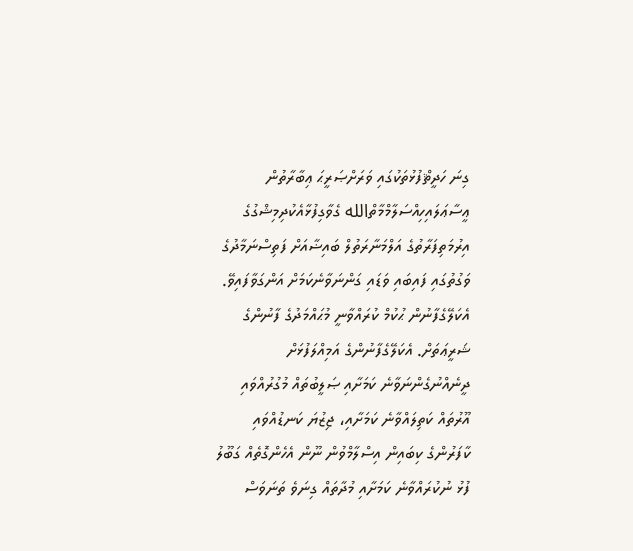ގިނަ ހަދީޘްފުޅުތަކުގައި ވަރަށްޞަރީޙަ ޢިބާރާތުން ޢީސާޢަލައިހިއްސަލާމްމާތްالله ގެވާގިފުޅާއެކުދިމިޝްގުގެ އިރުމަތިފަރާތުގެ އަލްމަނާރަތުލް ބައިޟާއަށް ފަތިސްނަމާދުގެ ވަގުތުގައި ފައިބައި ވަޑައި ގަންނަވާނެކަމަށް އަންގަވާފައިވޭ. އެކަލޭގެފާނުން ޙުކުމް ކުރައްވާނީ މުޙައްމަދުގެ ފާނުންގެ ޝަރީޢަތަށް. އެކަލޭގެފާނުންގެ އަމިއްލަފުޅަށް ދީނެއްނުގެންނަވާނެ ކަމަށާއި ޞަލީބުތައް މުގުރުއްވައި އޫރުތައް ކަތިލައްވާނެ ކަމަށާއި، ޖިޒުޔަ ކަނޑުއްވައި ކާފަރުންގެ ކިބައިން އިސްލާމްވުން ނޫން އެހެންގޮތެއް ގަބޫލު ފުޅު ނުކުރައްވާނެ ކަމަށާއި މުދާތައް ގިނަވެ ތަނަވަސް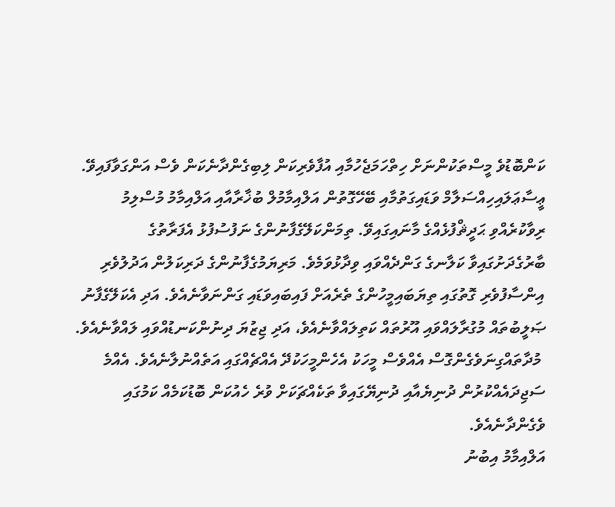ކަންބޮޑުވެ މީސްތަކުންނަށް ހިތްހަމަޖެހުމާއި އުފާވެރިކަން ލިބިގެންދާނެކަން ވެސް އަންގަވާފައިވޭ.
ޢީސާޢަލައިހިއްސަލާމް ވަޑައިގަތުމާއި ބޭހޭގޮތުން އަލްއިމާމުލް ބުޚާރާއާއި އަލްއިމާމު މުސްލިމު ރިވާކުރެއްވި ޙަދީޘްފުޅެއްގެ މާނައިގައިވޭ. ތިމަންކަލޭގެފާނުންގެ ނަފުސުފުޅު އެފަރާތުގެ ބާރުގެދަށުގައިވާ ކަލާނގެ ގަންދެއްވައި ވިދާޅުވަމެވެ. މަރިޔަމުގެފާނުންގެ ދަރިކަލުން އަދުލުވެރި އިންސާފުވެރި ގޮތުގައި ތިޔަބައިމީހުންގެ ތެރެއަށް ފައިބައިވަޑައި ގަންނަވާނެއެވެ. އަދި އެކަލޭގެފާނު ޞަލީބުތައް މުގުރާލައްވައި އޫރުތައް ކަތިލައްވާނެއެވެ، އަދި ޖިޒުޔަ ދިނުންކަނޑުއްވައި ލައްވާނެއެވެ.
 މުދާތައްގިނަވެގެންގޮސް އެއްވެސް މީހަކު އެހެންމީހަކުދޭ އެއްޗެއްގައި އަތެއްނުލާނެއެވެ. އެއްމެ ސަޖިދައެއްކުރުން ދުނިޔެއާއި ދުނިޔޭގައިވާ ތަކެއްޗަކަށް ވުރެ ހެއުކަން ބޮޑުކަމެއް ކަމުގައި ވެގެންދާނެއެވެ.
އަލްއިމާމު އިބުނު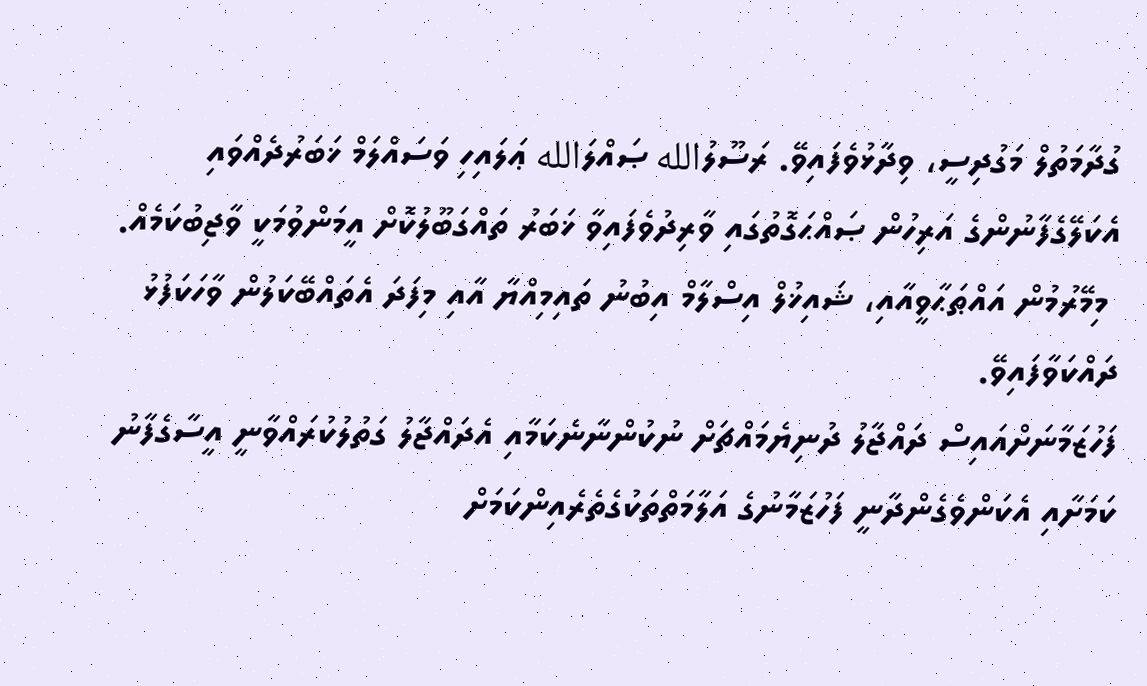ގުދާމަތުލް މަގުދިސީ، ވިދާޅުވެފައިވޭ. ރަސޫލުالله ޞައްލަالله ޢަލައިހި ވަސައްލަމް ޚަބަރުދެއްވައި އެކަލޭގެފާނުންގެ އަރިހުން ޞައްޙަގޮތުގައި ވާރިދުވެފައިވާ ޚަބަރު ތައްގަބޫލުކޮށް އީމަންވުމަކީ ވާޖިބުކަމެއް.
 މިމޭރުމުން އައްޠަޙާވީއާއި، ޝައިޚުލް އިސްލާމް އިބުނު ތައިމިއްޔާ އާއި މިފަދަ އެތައްބޭކަލުން ވާހަކަފުޅު ދައްކަވާފައިވޭ.
ފަހުޒަމާނަށްއައިސް ދައްޖާލު ދުނިޔެމައްޗަށް ނުކުންނާނެކަމާއި އެދައްޖާލު ގަތުލުކުރައްވާނީ އީސާގެފާނު ކަމަށާއި އެކަންވެގެންދާނީ ފަހުޒަމާނުގެ އަލާމަތްތަކުގެތެރެއިންކަމަށް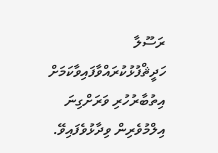ރަސޫލާ ހަދީޘްފުޅުކުރައްވާފައިވާކަމަށް އިތުބާރުހުރި ވަރަށްގިނަ އިލްމުވެރިން ވިދާޅުވެފައިވޭ.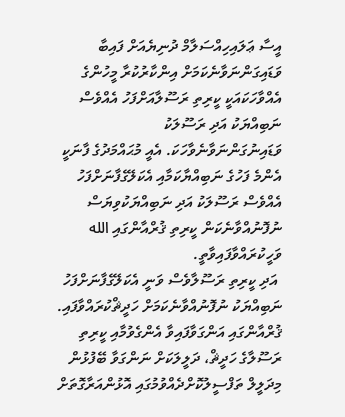އީސާ ޢަލައިހިއްސަލާމް ދުނިޔެއަށް ފައިބާ ވަޑައިގަންނަވާނެކަމަށް އިންކާރުކުރާ މީހުންގެ އެއްވާހަކައަކީ ކީރިތި ރަސޫލާއަށްފަހު އެއްވެސް ނަބިއްޔަކު އަދި ރަސޫލަކު ވަޑައިނުގަންނަވާނެވާހަކަ. އެއީ މުޙައްމަދުގެ ފާނަކީ އެންމެ ފަހުގެ ނަބިއްޔާކަމާއި އެކަލޭގެފާނަށްފަހު އެއްވެސް ރަސޫލަކު އަދި ނަބިއްޔަކުވިޔަސް ނުފޮނުއްވާނެކަން ކީރިތި ޤުރްއާންގައި الله ވަހީކުރައްވާފައިވާތީ.
 އަދި ކީރިތި ރަސޫލާވެސް ވަނީ އެކަލޭގެފާނަށްފަހު ނަބިއްޔަކު ނުފޮނުއްވާނެކަމަށް ހަދީޘްކުރައްވާފައި. ޤުރްއާންގައި އަންގަވާފައިވާ އެންގެވުމާއި ކީރިތި ރަސޫލާގެ ހަދީޘް، ދަލީލަކަށް ނަންގަވާ ބޭފުޅުން މިދަލީލް ތަފްސީލުކޮށްދެއްވުމުގައި އޮޅުންއަރާގޮތަށް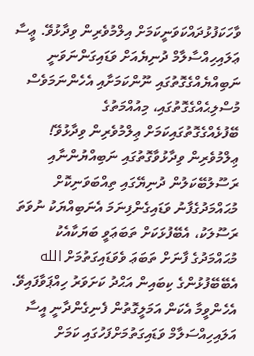ވާހަކަފުޅުދައްކަވަނީކަމަށް އިލްމުވެރިން ވިދާޅުވޭ. ޢީސާ ޢަލައިހިއްސާލާމް ދުނިޔެއަށް ވަޑައިގަންނަވަނީ ނަބިއްޔެއްގެގޮތުގައި ނޫންކަމަށާއި އެހެންނަމަވެސް މުސްލިޙެއްގެގޮތުގައި، މިއުއްމަތުގެ ބޭފުޅެއްގެގޮތުގައިކަމަށް ޢިލްމުވެރިން ވިދާޅުވޭ!
ޢިލްމުވެރިން ވިދާޅުވާގޮތުގައި ނަބިއްޔުންނާއި ރަސޫލުބޭކަލުން ދުނިޔޭގައި ތިއްބަވަނިކޮށް މުޙައްމަދުގެފާނު ވަޑައިގެންފިނަމަ އެނަބިއްޔަކު ނުވަތަ ރަސޫލަކު، އެބޭފުޅަކަށް ތަބަޢަވީ ބަޔަކާއެކު މުޙައްމަދުގެ ފާނަށް ތަބަޢަ ވެވަޑައިގަތުމަށް الله އެބޭބޭފުޅުންގެ ކިބައިން އަޙްދު ކަށަވަރު ހިއްޕަވާފައިވޭ. އެހެންވީމާ އެކަން އަމަލީގޮތުން ފެނިގެންދާނީ އީސާ އަލައިހިއްސަލާމް ވަޑައިގަތުމަށްފަހުގައި ކަމަށް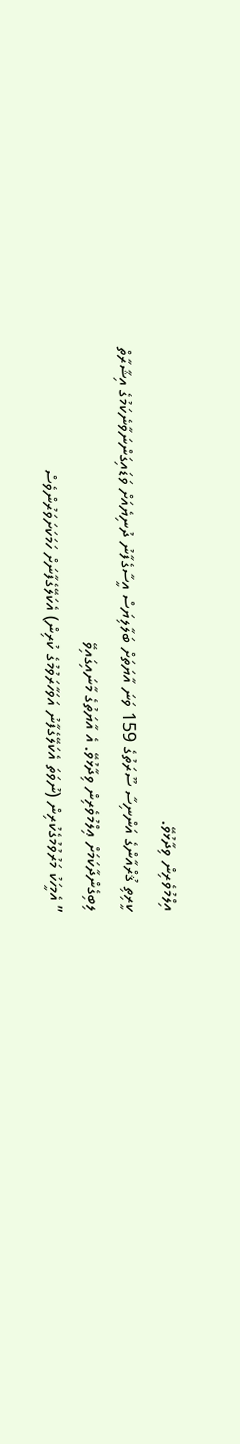އިލްމުވެރިން ވިދާޅުވޭ.
ކީރިތި ޤުރްއާންގެ އަންނިސާ ސޫރަތުގެ 159 ވަނަ އާޔަތަށް ބަލާލިޔަސް އީސާގެފާނު ދުނިޔެއަށް ވަޑައިގަންނަވާނެކަމުގެ އިޝާރާތް ލިބިގެންދާކަމަށް ޢިލްމުވެރިން ވިދާޅުވޭ. އެ އާޔަތުގެ މާނައިގައިވޭ
” އެމީހަކު މަރުވުމުގެކުރިން (ނުވަތަ އެކަލޭގެފާނު އަވަހާރަވުމުގެ ކުރިން) އެކަލޭގެފާނަށް ހަމަކަށަވަރުންވެސް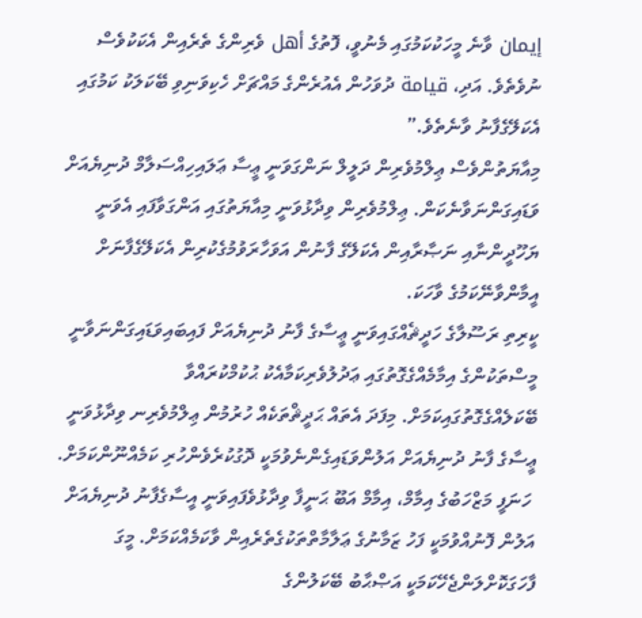إيمان ވާނެ މީހަކުކަމުގައި މެނުވީ، ފޮތުގެ أهل ވެރިންގެ ތެރެއިން އެކަކުވެސް ނުވެތެވެ. އަދި، قيامة ދުވަހުން އެއުރެންގެ މައްޗަށް ހެކިވަނިވި ބޭކަލަކު ކަމުގައި އެކަލޭގެފާނު ވާނެތެވެ.”
މިއާޔަތުންވެސް ޢިލްމުވެރިން ދަލީލް ނަންގަވަނީ ޢީސާ ޢަލައިހިއްސަލާމް ދުނިޔެއަށް ވަޑައިގަންނަވާނެކަން. ޢިލްމުވެރިން ވިދާޅުވަނީ މިއާޔަތުގައި އަންގަވާފައި އެވަނީ ޔަހޫދީންނާއި ނަޞާރާއިން އެކަލޭގެ ފާނުން އަވަހާރަވުމުގެކުރިން އެކަލޭގެފާނަށް އީމާންވާނޭކަމުގެ ވާހަކަ.
ކީރިތި ރަސޫލާގެ ހަދީޘެއްގައިވަނީ ޢީސާގެ ފާނު ދުނިޔެއަށް ފައިބައިވަޑައިގަންނަވާނީ މީސްތަކުންގެ އިމާމެއްގެގޮތުގައި ޢަދުލުވެރިކަމާއެކު ޙުކުމްކުރައްވާ ބޭކަލެއްގެގޮތުގައިކަމަށް. މިފަދަ އެތައް ޙަދީޘްތަކެއް ހުރުމުން ޢިލްމުވެރިނ ވިދާޅުވަނީ ޢީސާގެ ފާނު ދުނިޔެއަށް އަލުންވަޑައިގެންނެވުމަކީ ދޮގުކުރެވެންހުރި ކަމެއްނޫންކަމަށް.
 ހަނަފީ މަޒްހަބުގެ އިމާމް، އިމާމް އަބޫ ޙަނީފާ ވިދާޅުވެފައިވަނީ އީސާގެފާނު ދުނިޔެއަށް އަލުން ފޮނުއްވުމަކީ ފަހު ޒަމާނުގެ ޢަލާމާތްތަކުގެތެރެއިން ވާކަމެއްކަމަށް. މީގަ ފާހަގަކޮށްލަންޖެހޭކަމަކީ އަޞްޙާބު ބޭކަލުންގެ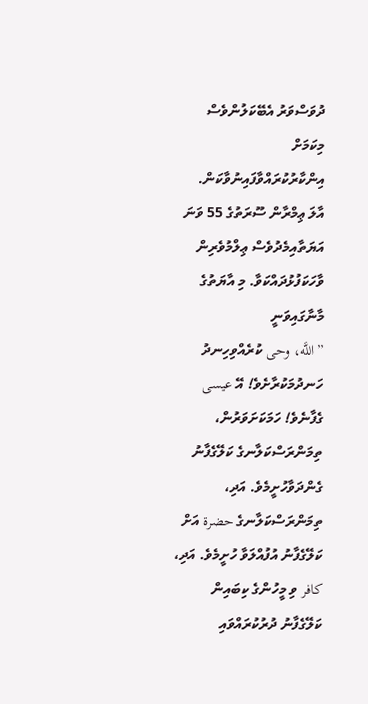ދުވަސްވަރު އެބޭކަލުންވެސް މިކަމަށް އިންކާރުކުރައްވާފައިނުވާކަން.
އާލަ ޢިމްރާން ސޫރަތުގެ 55 ވަނަ އަޔަތާއިމެދުވެސް ޢިލްމުވެރިން ވާހަކަފުޅުދައްކަވާ. މި އާޔަތުގެ މާނާގައިވަނީ
” اللَّه، وحى ކުރެއްވިހިނދު ހަނދުމަކުރާށެވެ! އޭ عيسى ގެފާނެވެ! ހަމަކަށަވަރުން، ތިމަންރަސްކަލާނގެ ކަލޭގެފާނު ގެންދަވާހުށީމެވެ. އަދި، ތިމަންރަސްކަލާނގެ حضرة އަށް ކަލޭގެފާނު އުފުއްލަވާ ހުށީމެވެ. އަދި، كافر ވި މީހުންގެ ކިބައިން ކަލޭގެފާނު ދުރުކުރައްވައި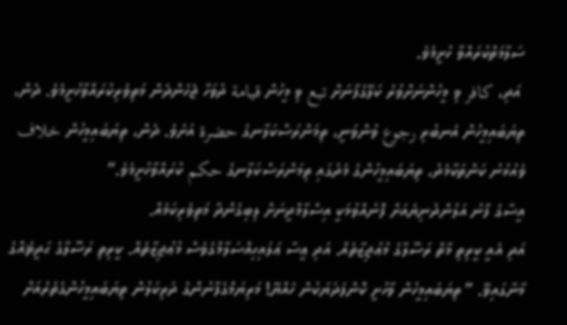ސަލާމަތްކުރައްވާ ހުށީމެވެ.
 އަދި، كافر ވި މީހުންނަށްވުރެ ކަލޭގެފާނަށް تبع ވި މީހުން قيامة ދުވަހާ ޖެހެންދެން މަތިވެރިކުރައްވާހުށީމެވެ. ދެން، ތިޔަބައިމީހުން އެނބުރި رجوع ވުންވަނީ، ތިމަންރަސްކަލާނގެ حضرة އަށެވެ. ދެން، ތިޔަބައިމީހުން خلاف ވެއުޅުނު ކަންތަކާމެދު، ތިޔަބައިމީހުންގެ މެދުގައި ތިމަންރަސްކަލާނގެ حكم ކުރައްވާހުށީމެވެ.”
އީސާގެ ފާނު އަލުންދުނިޔެއަށް ފޮނުއްވުމަކީ އިސްލާމްދީނަށް ލިބިގެންދާ މަތިވެރިކަމެއް.
އަދި އެއީ ކީރިތި މާތް ރަސޫލާގެ މުޢުޖިޒާތެއް. އަދި ޢީސާ ޢަލައިހިއްސަލާމްގެވެސް މުޢުޖިޒާތެއް. ކީރިތި ރަސޫލާގެ ޙަދީޘެއްގެ މާނާގައިވޭ. ” ތިޔަބައިމީހުން ވާހުށީ ކޮންފަދަޔަކުން ހެއްޔޭ! މަރިޔަމްގެފާނުންގެ ދަރިކަލުން ތިޔަބައިމީހުންގެތެރެއަށް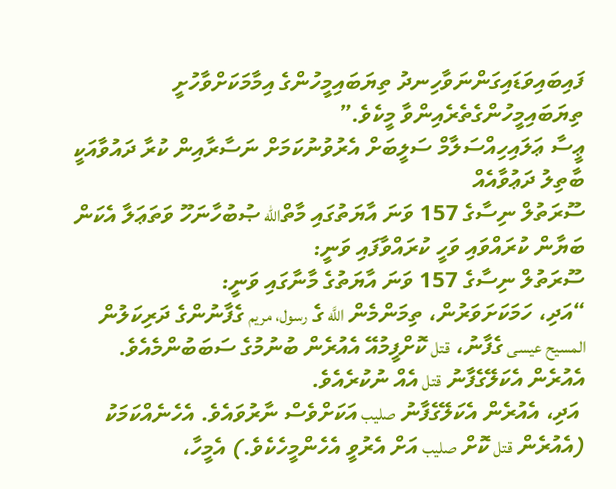ފައިބައިވަޑައިގަންނަވާހިނދު ތިޔަބައިމީހުންގެ އިމާމަކަށްވާހުށީ ތިޔަބައިމީހުންގެތެރެއިންވާ މީކެވެ.”
ޢީސާ ޢަލައިހިއްސަލާމް ސަލީބަށް އެރުވުނުކަމަށް ނަސާރާއިން ކުރާ ދައުވާއަކީ ބާތިލު ދަޢުވާއެއް
ސޫރަތުލް ނިސާގެ 157 ވަނަ އާޔަތުގައި މާތްالله ޞުބުހާނަހޫ ވަތަޢަލާ އެކަން ބަޔާން ކުރައްވައި ވަހީ ކުރައްވާފައި ވަނީ:
ސޫރަތުލް ނިސާގެ 157 ވަނަ އާޔަތުގެ މާނާގައި ވަނީ:
“އަދި، ހަމަކަށަވަރުން، ތިމަންމެން اللَّه ގެ رسول، مريم ގެފާނުންގެ ދަރިކަލުން المسيح عيسى ގެފާނު، قتل ކޮށްފީމުއޭ އެއުރެން ބުނުމުގެ ސަބަބުންމެއެވެ. އެއުރެން އެކަލޭގެފާނު قتل އެއް ނުކުރެއެވެ.
 އަދި، އެއުރެން އެކަލޭގެފާނު صليب އަކަށްވެސް ނާރުވައެވެ. އެހެނެއްކަމަކު (އެއުރެން قتل ކޮށް صليب އަށް އެރުވީ އެހެންމީހެކެވެ.) އެމީހާ،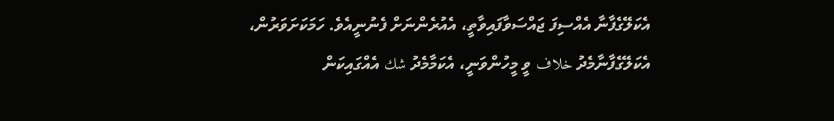އެކަލޭގެފާނާ އެއްސިފަ ޖައްސަވާފައިވާތީ، އެއުރެންނަށް ފެނުނީއެވެ. ހަމަކަށަވަރުން، އެކަލޭގެފާނާމެދު خلاف ވީ މީހުންވަނީ، އެކަމާމެދު شك އެއްގައިކަން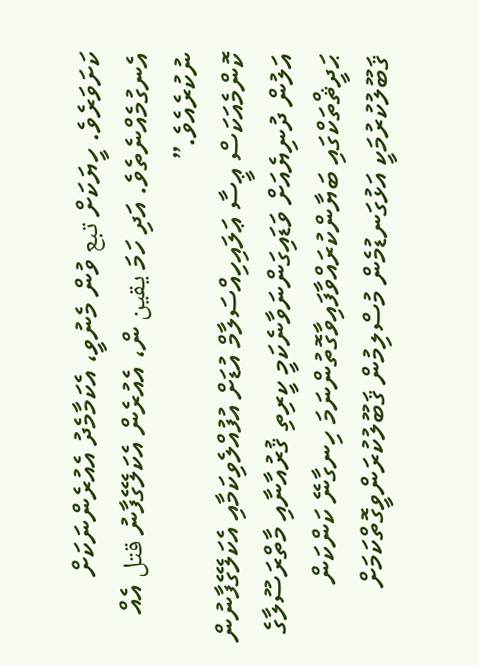ކަށަވަރެވެ. ހީޔަކަށް تبع ވުން މެނުވީ، އެކަމާމެދު އެއުރެންނަކަށް އެނގުމެއްނެތެވެ. އަދި ހަމަ يقين ން، އެއުރެން އެކަލޭގެފާނު قتل އެއް ނުކުރެއެވެ.”
ކޮންމެއަކަސް ޢީސާ ޢަލައިހިއްސަލާމް އުޑަށް އުފުއްލެވިކަމާއި އެކަލޭގެފާނުން އަލުން ދުނިޔެއަށް ވަޑައިގަންނަވާނެކަމީ ކީރިތި ޤުރުއާނާއި މާތްރަސޫލާގެ ޙަދީޘްތަކްގައި ބަޔާންކުރައްވާފައިވާގޮތުންނަމަ ހިނގާނޭ ކަންކަން ޤަބޫލުކުރުމަކީ އަޅުގަނޑުމެން މުސްލިމުން ޤަބޫލުކުރަންވީގޮތްކަމަށް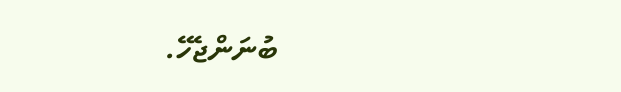ބުނަންޖެހޭ.